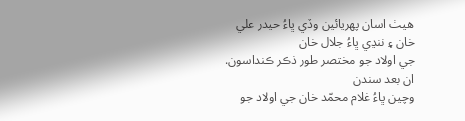هيٺ اسان پهريائين وڏي ڀاءُ حيدر علي خان ۽ ننڍي ڀاءُ جلال خان
جي اولاد جو مختصر طور ذڪر ڪنداسون. ان بعد سندن
وچين ڀاءُ غلام محمّد خان جي اولاد جو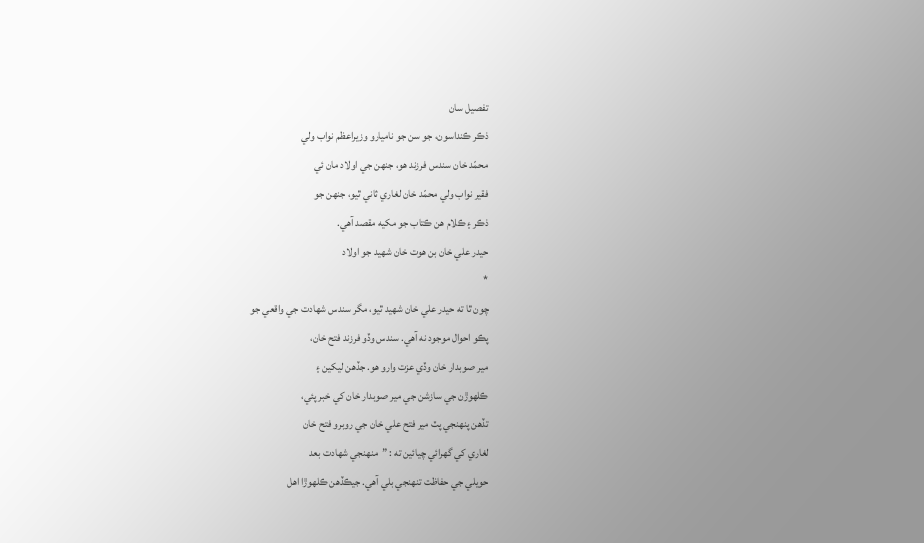تفصيل سان
ذڪر ڪنداسون، جو سن جو ناميارو وزيراعظم نواب ولي
محمّد خان سندس فرزند هو، جنهن جي اولاد مان ئي
فقير نواب ولي محمّد خان لغاري ثاني ٿيو، جنهن جو
ذڪر ۽ ڪلام هن ڪتاب جو مکيه مقصد آهي.
حيدر علي خان بن هوت خان شهيد جو اولاد
*
چون ٿا ته حيدر علي خان شهيد ٿيو، مگر سندس شهادت جي واقعي جو
پڪو احوال موجود نه آهي. سندس وڏو فرزند فتح خان،
مير صوبدار خان وڏي عزت وارو هو. جڏهن ليکين ۽
ڪلهوڙن جي سازشن جي مير صوبدار خان کي خبر پئي،
تڏهن پنهنجي پٽ مير فتح علي خان جي روبرو فتح خان
لغاري کي گهرائي چيائين ته : ”منهنجي شهادت بعد
حويلي جي حفاظت تنهنجي بلي آهي. جيڪڏهن ڪلهوڙا اهل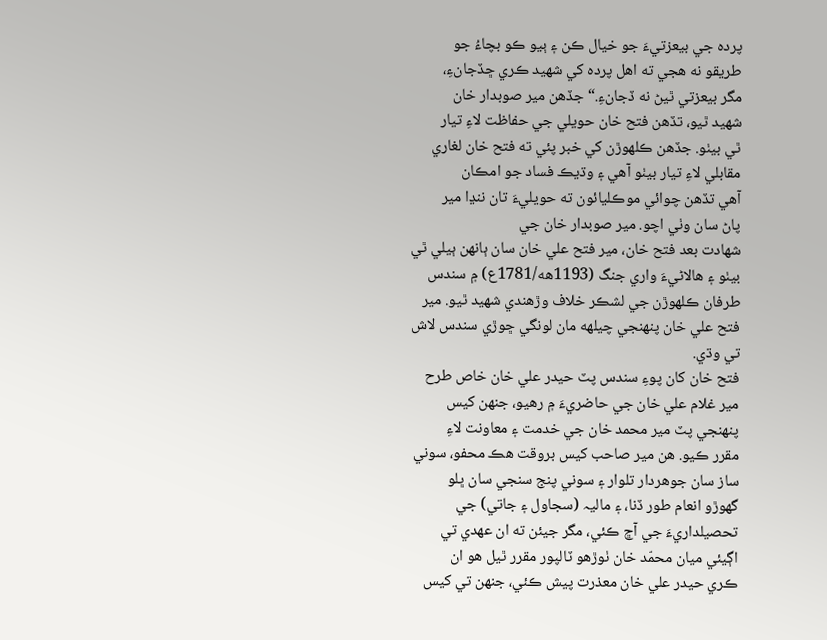پرده جي بيعزتيءَ جو خيال ڪن ۽ ٻيو ڪو بچاءُ جو
طريقو نه هجي ته اهل پرده کي شهيد ڪري ڇڏجانءِ،
مگر بيعزتي ٿيڻ نه ڏجانءِ.“ جڏهن مير صوبدار خان
شهيد ٿيو، تڏهن فتح خان حويلي جي حفاظت لاءِ تيار
ٿي بيٺو. جڏهن ڪلهوڙن کي خبر پئي ته فتح خان لغاري
مقابلي لاءِ تيار بيٺو آهي ۽ وڌيڪ فساد جو امڪان
آهي تڏهن چوائي موڪليائون ته حويليءَ تان ننڍا مير
پاڻ سان وٺي اچو. مير صوبدار خان جي
شهادت بعد فتح خان، مير فتح علي خان سان ٻانهن ٻيلي ٿي
بيٺو ۽ هالاڻيءَ واري جنگ (1193هه/1781ع) ۾ سندس
طرفان ڪلهوڙن جي لشڪر خلاف وڙهندي شهيد ٿيو. مير
فتح علي خان پنهنجي چيلهه مان لونگي ڇوڙي سندس لاش
تي وڌي.
فتح خان کان پوءِ سندس پٽ حيدر علي خان خاص طرح
مير غلام علي خان جي حاضريءَ ۾ رهيو، جنهن کيس
پنهنجي پٽ مير محمد خان جي خدمت ۽ معاونت لاءِ
مقرر ڪيو. هن مير صاحب کيس بروقت هڪ محفو، سوني
ساز سان جوهردار تلوار ۽ سوني پنج سنجي سان ڀلو
گهوڙو انعام طور ڏنا، ۽ ماليہ (سجاول ۽ جاتي) جي
تحصيلداريءَ جي آڇ ڪئي، مگر جيئن ته ان عهدي تي
اڳيئي ميان محمّد خان ٺوڙهو ٽالپور مقرر ٿيل هو ان
ڪري حيدر علي خان معذرت پيش ڪئي، جنهن تي کيس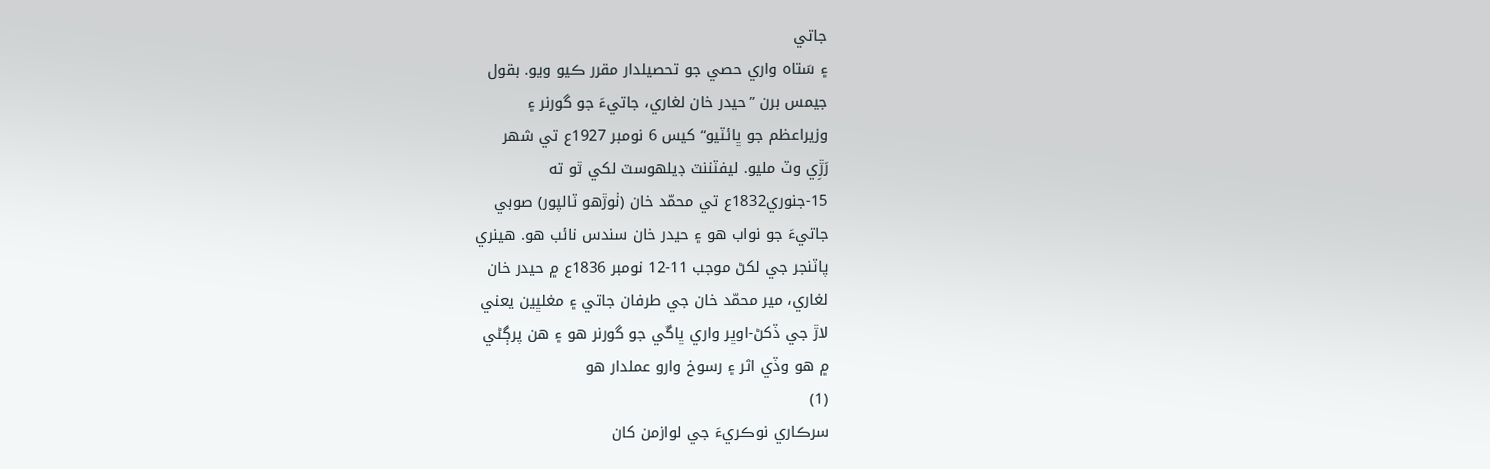جاتي
۽ سَتاه واري حصي جو تحصيلدار مقرر ڪيو ويو. بقول
جيمس برن ”حيدر خان لغاري، جاتيءَ جو گورنر ۽
وزيراعظم جو ڀائٽيو“ کيس 6 نومبر 1927ع تي شهر
رَڙِي وٽ مليو. ليفٽننٽ ڊيلهوسٽ لکي ٿو ته
15-جنوري1832ع تي محمّد خان (ٺوڙهو ٽالپور) صوبي
جاتيءَ جو نواب هو ۽ حيدر خان سندس نائب هو. هينري
پاٽنجر جي لکڻ موجب 11-12 نومبر 1836ع ۾ حيدر خان
لغاري، مير محمّد خان جي طرفان جاتي ۽ مغلڀين يعني
لاڙ جي ڏکڻ-اوڀر واري ڀاڱي جو گورنر هو ۽ هن پرڳڻي
۾ هو وڏي اثر ۽ رسوخ وارو عملدار هو
(1)
سرڪاري نوڪريءَ جي لوازمن کان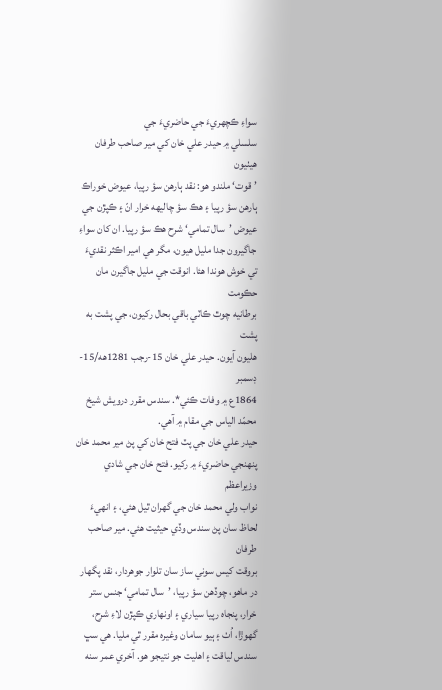سواءِ ڪچهريءَ جي حاضريءَ جي
سلسلي ۾ حيدر علي خان کي مير صاحب طرفان هيٺيون
’قوت‘ ملندو هو: نقد ٻارهن سؤ رپيا، عيوض خوراڪ
ٻارهن سؤ رپيا ۽ هڪ سؤ چاليهه خرار انّ ۽ ڪپڙن جي
عيوض ’سال تمامي‘ شرح هڪ سؤ رپيا. ان کان سواءِ
جاگيرون جدا مليل هيون، مگر هي امير اڪثر نقديءَ
تي خوش هوندا هئا. انوقت جي مليل جاگيرن مان حڪومت
برطانيه چوٿ ڪاٽي باقي بحال رکيون، جي پشت به پشت
هليون آيون. حيدر علي خان 15-رجب 1281هه/15-ڊسمبر
1864ع ۾ وفات ڪئي*. سندس مقرر درويش شيخ محمّد الياس جي مقام ۾ آهي.
حيدر علي خان جي پٽ فتح خان کي پڻ مير محمد خان
پنهنجي حاضريءَ ۾ رکيو. فتح خان جي شادي وزيراعظم
نواب ولي محمد خان جي گهران ٿيل هئي، ۽ انهيءَ
لحاظ سان پڻ سندس وڏي حيثيت هئي. مير صاحب طرفان
بروقت کيس سوني ساز سان تلوار جوهردار، نقد پگهار
در ماهو، چوڏهن سؤ رپيا، ’سال تمامي‘ جنس ستر
خرار، پنجاه رپيا سياري ۽ اونهاري ڪپڙن لاءِ شرح،
گهوڙا، اُٺ ۽ ٻيو سامان وغيره مقرر ٿي مليا. هي سڀ
سندس لياقت ۽ اهليت جو نتيجو هو. آخري عمر سنه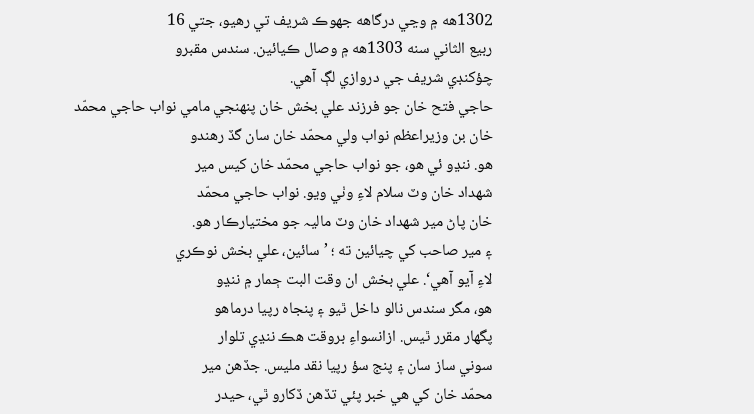1302هه ۾ وڃي درگاهه جهوڪ شريف تي رهيو، جتي 16
ربيع الثاني سنه 1303هه ۾ وصال ڪيائين. سندس مقبرو
چؤکنڊي شريف جي دروازي لڳ آهي.
حاجي فتح خان جو فرزند علي بخش خان پنهنجي مامي نواب حاجي محمّد
خان بن وزيراعظم نواب ولي محمّد خان سان گڏ رهندو
هو. ننڍو ئي هو، جو نواب حاجي محمّد خان کيس مير
شهداد خان وٽ سلام لاءِ وٺي ويو. نواب حاجي محمّد
خان پاڻ مير شهداد خان وٽ ماليہ جو مختيارڪار هو.
۽ مير صاحب کي چيائين ته ؛ ’سائين، علي بخش نوڪري
لاءِ آيو آهي‘. علي بخش ان وقت البت ڄمار ۾ ننڍو
هو، مگر سندس نالو داخل ٿيو ۽ پنجاه رپيا درماهو
پگهار مقرر ٿيس. ازانسواءِ بروقت هڪ ننڍي تلوار
سوني ساز سان ۽ پنج سؤ رپيا نقد مليس. جڏهن مير
محمّد خان کي هي خبر پئي تڏهن ڏکارو ٿي، حيدر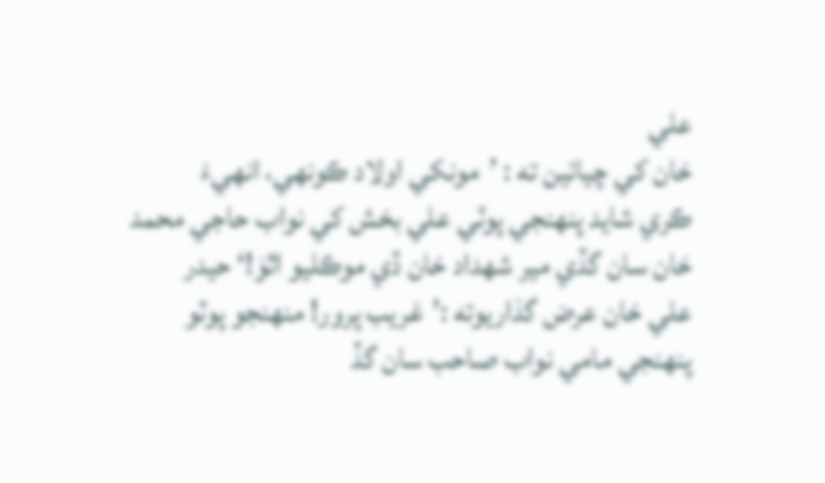علي
خان کي چيائين ته : ’مونکي اولاد ڪونهي، انهيءَ
ڪري شايد پنهنجي پوٽي علي بخش کي نواب حاجي محمد
خان سان گڏي مير شهداد خان ڏي موڪليو اٿوَ!‘ حيدر
علي خان عرض گذاريوته :’غريب پرور! منهنجو پوٽو
پنهنجي مامي نواب صاحب سان گڏ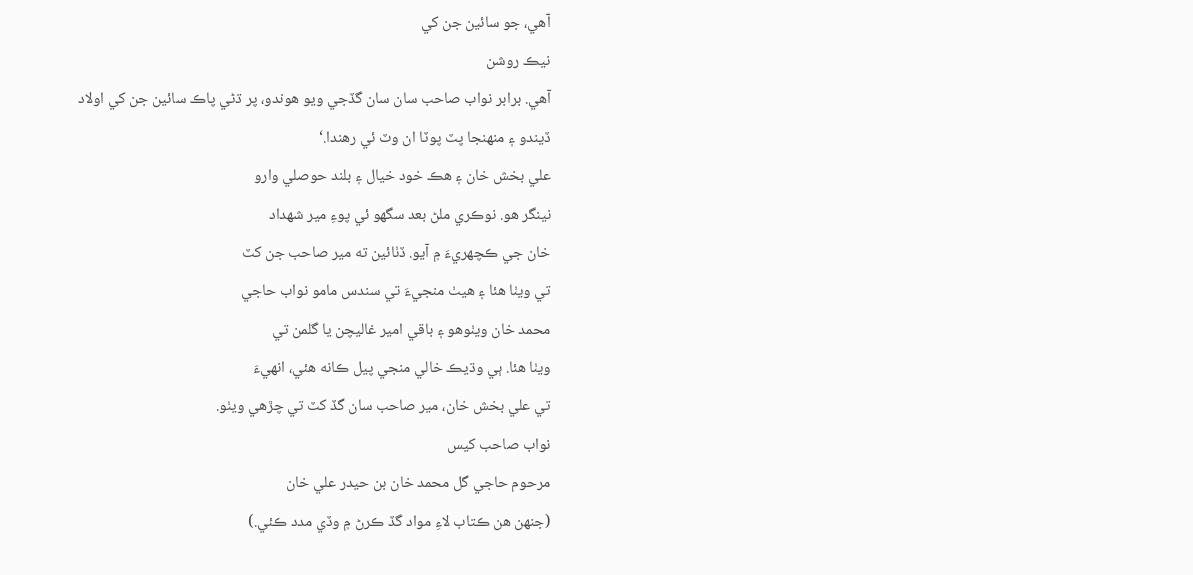آهي، جو سائين جن کي
نيڪ روشن
آهي. برابر نواب صاحب سان سان گڏجي ويو هوندو، پر ڌڻي پاڪ سائين جن کي اولاد
ڏيندو ۽ منهنجا پٽ پوٽا ان وٽ ئي رهندا.‘
علي بخش خان ۽ هڪ خود خيال ۽ بلند حوصلي وارو
نينگر هو. نوڪري ملڻ بعد سگهو ئي پوءِ مير شهداد
خان جي ڪچهريءَ ۾ آيو. ڏٺائين ته مير صاحب جن کٽ
تي ويٺا هئا ۽ هيٺ منجيءَ تي سندس مامو نواب حاجي
محمد خان ويٺوهو ۽ باقي امير غاليچن يا گلمن تي
ويٺا هئا. ٻي وڌيڪ خالي منجي پيل ڪانه هئي، انهيءَ
تي علي بخش خان، مير صاحب سان گڏ کٽ تي چڙهي ويٺو.
نواب صاحب کيس
مرحوم حاجي گل محمد خان بن حيدر علي خان
(جنهن هن ڪتاب لاءِ مواد گڏ ڪرڻ ۾ وڏي مدد ڪئي.)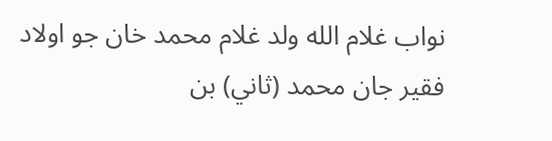نواب غلام الله ولد غلام محمد خان جو اولاد
فقير جان محمد (ثاني) بن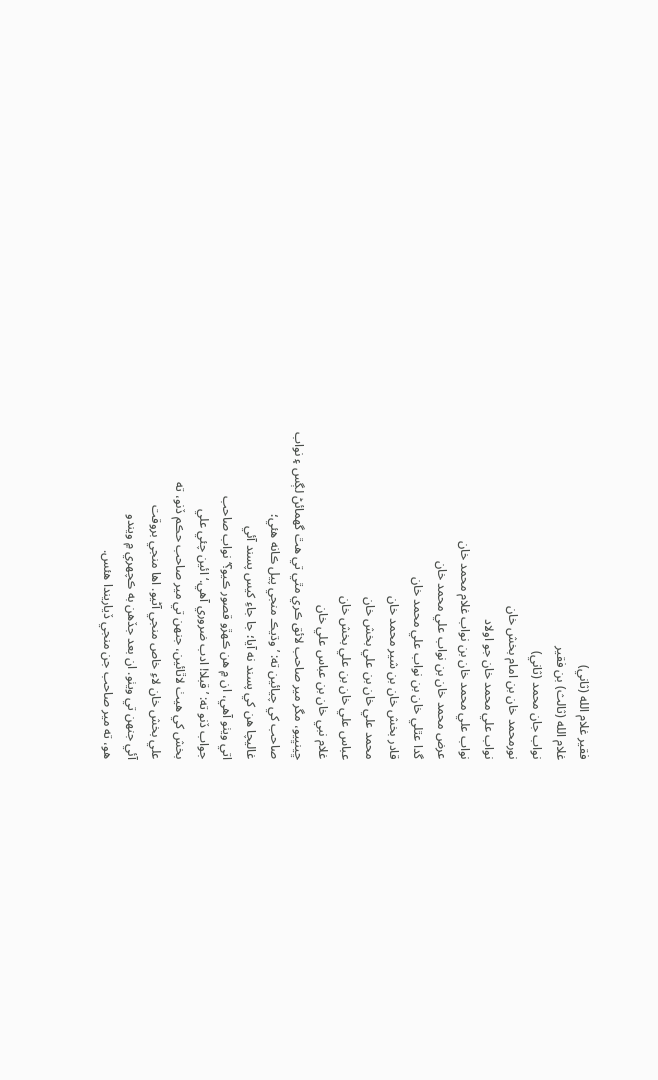فقير غلام الله (ثاني)
غلام الله (ثالث) بن فقير
نواب جان محمد (ثاني)
نورمحمد خان بن امام بخش خان
نواب علي محمد خان جو اولاد
نواب علي محمد خان بن نواب غلام محمد خان
عرض محمد خان بن نواب علي محمد خان
گدا عٿلي خان بن نواب علي محمد خان
قادر بخش خان بن شير محمد خان
محمد علي خان بن علي بخش خان
عباس علي خان بن علي بخش خان
غلام نبي خان بن عباس علي خان
ڇينڀيو، مگر مير صاحب لائق ڪري مٿي تي هٿ گهمائڻ لڳس ۽ نواب
صاحب کي چيائين ته: ’وڌيڪ منجي پيل ڪانه هئي؛
غاليچا هن کي پسند نه آيا؛ جا جاءِ کيس پسند آئي
اتي ويٺو آهي، ان ۾ هن ڪهڙو قصور ڪيو؟‘ نواب صاحب
جواب ڏنو ته: ’قبلا! ادب ضروري آهي.‘ ائين چئي علي
بخش کي هيٺ لاٿائين، جنهن تي مير صاحب حڪم ڏنو، ته
علي بخش خان لاءِ خاص منجي آڻيو. اها منجي بروقت
آئي جنهن تي ويٺو. ان بعد جڏهن به ڪچهري ۾ ويندو
هو، ته مير صاحب جن منجي ڏياريندا هئس.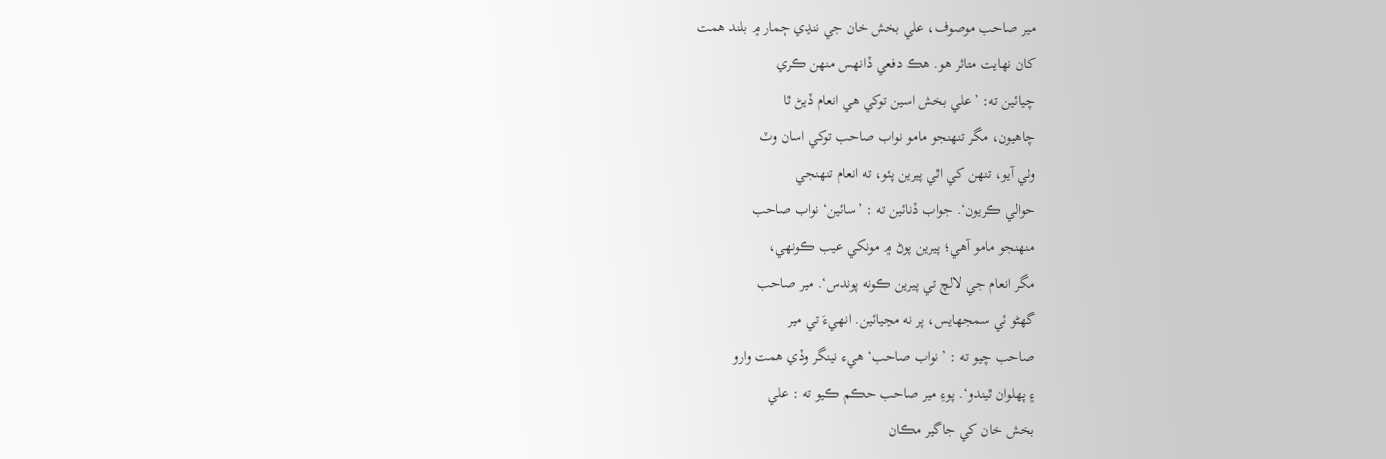مير صاحب موصوف، علي بخش خان جي ننڍي ڄمار ۾ بلند همت
کان نهايت متاثر هو. هڪ دفعي ڏانهس منهن ڪري
چيائين ته: ’علي بخش اسين توکي هي انعام ڏيڻ ٿا
چاهيون، مگر تنهنجو مامو نواب صاحب توکي اسان وٽ
وٺي آيو، تنهن کي اٿي پيرين پئو، ته انعام تنهنجي
حوالي ڪريون‘. جواب ڏنائين ته : ’سائين‘ نواب صاحب
منهنجو مامو آهي؛ پيرين پوڻ ۾ مونکي عيب ڪونهي،
مگر انعام جي لالچ تي پيرين ڪونه پوندس‘. مير صاحب
گهڻو ئي سمجهايس، پر نه مڃيائين. انهيءَ تي مير
صاحب چيو ته : ’نواب صاحب‘ هيء نينگر وڏي همت وارو
۽ پهلوان ٿيندو‘. پوءِ مير صاحب حڪم ڪيو ته : علي
بخش خان کي جاگير مڪان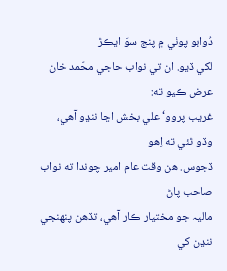دُوابو پوٺي ۾ پنج سوَ ايڪڙ
لکي ڏيو. ان تي نواب حاجي محّمد خان عرض ڪيو ته:
غريب پروو‘ علي بخش اڃا ننڍو آهي، وڏو ٿئي ته اِهو
ڏجوس. هن وقت عام امير چوندا ته نواب صاحب پاڻ
ماليہ جو مختيار ڪار آهي، تڏهن پنهنجي ننڍن کي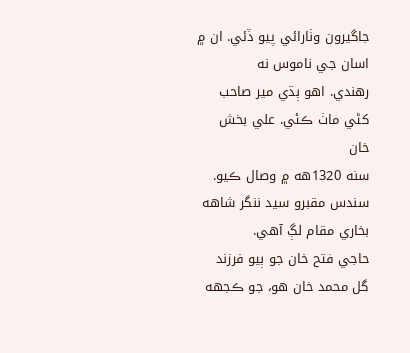جاگيرون وٺارائي پيو ڏئي. ان ۾ اسان جي ناموس نه
رهندي. اهو ٻڌي مير صاحب کڻي ماٺ ڪئي. علي بخش خان
سنه 1320هه ۾ وصال ڪيو. سندس مقبرو سيد ننگر شاهه
بخاري مقام لڳ آهي.
حاجي فتح خان جو ٻيو فرزند گل محمد خان هو، جو ڪجهه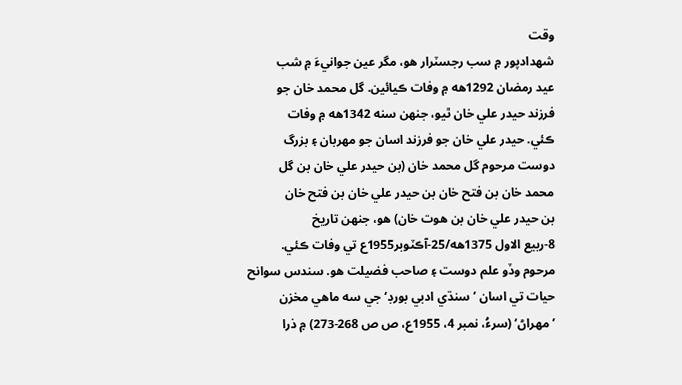وقت
شهدادپور ۾ سب رجسٽرار هو، مگر عين جوانيءَ ۾ شب
عيد رمضان 1292هه ۾ وفات ڪيائين. گل محمد خان جو
فرزند حيدر علي خان ٿيو، جنهن سنه 1342هه ۾ وفات
ڪئي. حيدر علي خان جو فرزند اسان جو مهربان ۽ بزرگ
دوست مرحوم گل محمد خان (بن حيدر علي خان بن گل
محمد خان بن فتح خان بن حيدر علي خان بن فتح خان
بن حيدر علي خان بن هوت خان) هو، جنهن تاريخ
8-ربيع الاول 1375هه/25-آڪٽوبر1955ع تي وفات ڪئي.
مرحوم وڏو علم دوست ۽ صاحب فضيلت هو. سندس سوانح
حيات تي اسان ’سنڌي ادبي بورڊ‘ جي سه ماهي مخزن
’مهراڻ‘ (سرءُ، نمبر 4، 1955ع، ص ص 268-273) ۾ ذرا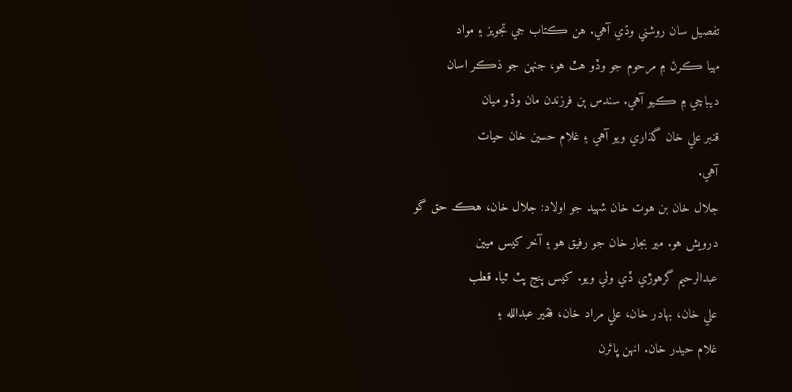تفصيل سان روشني وڌي آهي. هن ڪتاب جي تجويز ۽ مواد
مهيا ڪرڻ ۾ مرحوم جو وڏو هٿ هو، جنهن جو ذڪر اسان
ديباچي ۾ ڪيو آهي. سندس ٻن فرزندن مان وڏو ميان
قنبر علي خان گذاري ويو آهي ۽ غلام حسين خان حيات
آهي.
جلال خان بن هوت خان شهيد جو اولاد: جلال خان، هڪ حق گو
درويش هو. مير بجار خان جو رفيق هو ۽ آخر کيس ميين
عبدالرحيم گرهوڙي ڏي وٺي ويو. کيس پنج پٽ ٿيا. قطب
علي خان، بهادر خان، علي مراد خان، فقير عبدالله ۽
غلام حيدر خان. انهن ڀائرن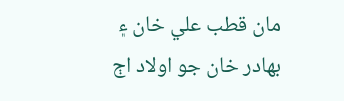مان قطب علي خان ۽
بهادر خان جو اولاد اڄ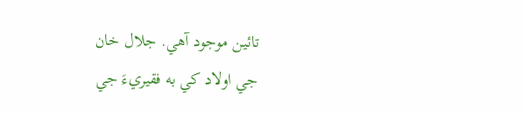تائين موجود آهي. جلال خان
جي اولاد کي به فقيريءَ جي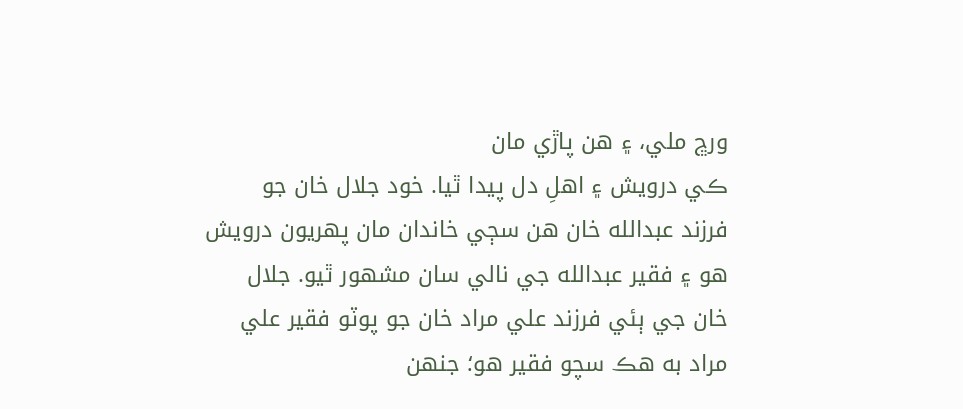ورڇ ملي، ۽ هن پاڙي مان
ڪي درويش ۽ اهلِ دل پيدا ٿيا. خود جلال خان جو
فرزند عبدالله خان هن سڄي خاندان مان پهريون درويش
هو ۽ فقير عبدالله جي نالي سان مشهور ٿيو. جلال
خان جي ٻئي فرزند علي مراد خان جو پوٽو فقير علي
مراد به هڪ سچو فقير هو؛ جنهن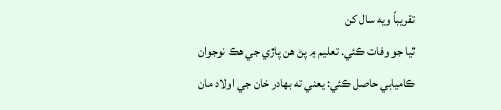تقريباً ويه سال کن
ٿيا جو وفات ڪئي. تعليم ۾ پڻ هن پاڙي جي هڪ نوجوان
ڪاميابي حاصل ڪئي: يعني ته بهادر خان جي اولاد مان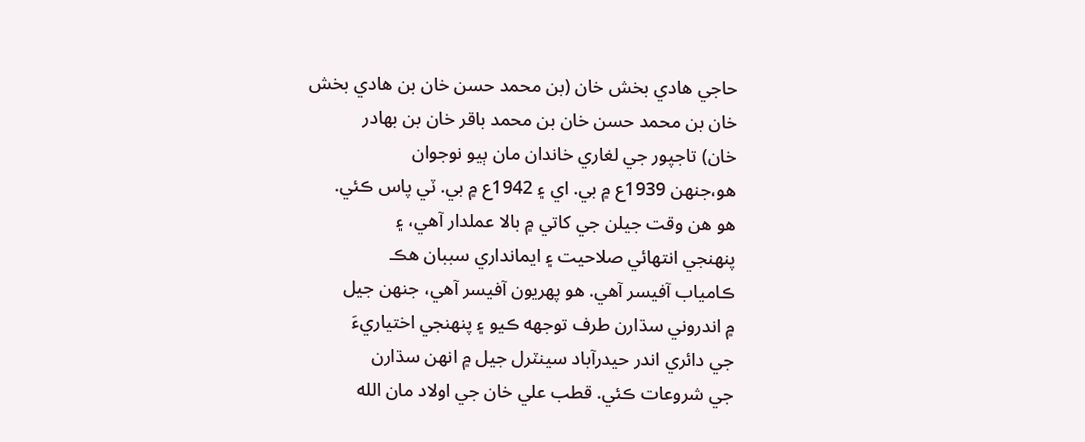حاجي هادي بخش خان (بن محمد حسن خان بن هادي بخش
خان بن محمد حسن خان بن محمد باقر خان بن بهادر
خان) تاجپور جي لغاري خاندان مان ٻيو نوجوان
هو،جنهن 1939ع ۾ بي. اي ۽ 1942ع ۾ بي. ٽي پاس ڪئي.
هو هن وقت جيلن جي کاتي ۾ بالا عملدار آهي، ۽
پنهنجي انتهائي صلاحيت ۽ ايمانداري سببان هڪ
ڪامياب آفيسر آهي. هو پهريون آفيسر آهي، جنهن جيل
۾ اندروني سڌارن طرف توجهه ڪيو ۽ پنهنجي اختياريءَ
جي دائري اندر حيدرآباد سينٽرل جيل ۾ انهن سڌارن
جي شروعات ڪئي. قطب علي خان جي اولاد مان الله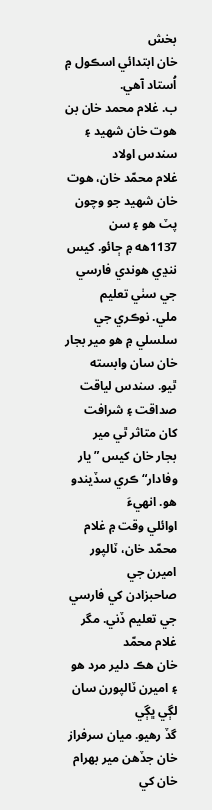بخش
خان ابتدائي اسڪول ۾ اُستاد آهي.
ب. غلام محمد خان بن هوت خان شهيد ۽ سندس اولاد
غلام محمّد خان، هوت خان شهيد جو وچون پٽ هو ۽ سن
1137هه ۾ ڄائو. کيس ننڍي هوندي فارسي جي سٺي تعليم
ملي. نوڪري جي سلسلي ۾ هو مير بجار خان سان وابسته
ٿيو. سندس لياقت صداقت ۽ شرافت کان متاثر ٿي مير
بجار خان کيس ”يار وفادار“ ڪري سڏيندو هو. انهيءَ
اوائلي وقت ۾ غلام محمّد خان، ٽالپور اميرن جي
صاحبزادن کي فارسي جي تعليم ڏني. مگر غلام محمّد
خان هڪ دلير مرد هو ۽ اميرن ٽالپورن سان لڳي ڀڳي
گڏ رهيو. ميان سرفراز خان جڏهن مير بهرام خان کي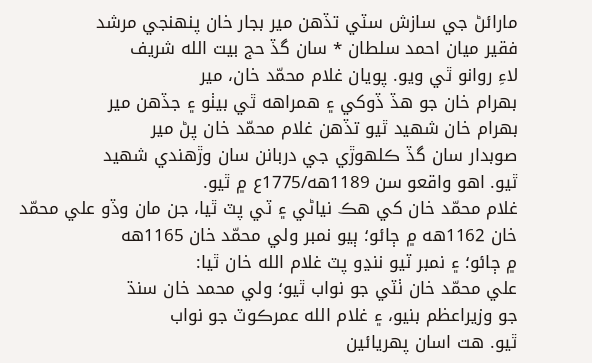مارائڻ جي سازش سٽي تڏهن مير بجار خان پنهنجي مرشد
فقير ميان احمد سلطان * سان گڏ حج بيت الله شريف
لاءِ روانو ٿي ويو. پويان غلام محمّد خان، مير
بهرام خان جو هڏ ڏوکي ۽ همراهه ٿي بيٺو ۽ جڏهن مير
بهرام خان شهيد ٿيو تڏهن غلام محمّد خان پڻ مير
صوبدار سان گڏ ڪلهوڙي جي دربانن سان وڙهندي شهيد
ٿيو. اهو واقعو سن 1189هه/1775ع ۾ ٿيو.
غلام محمّد خان کي هڪ نياڻي ۽ ٽي پٽ ٿيا، جن مان وڏو علي محمّد
خان 1162هه ۾ ڄائو؛ ٻيو نمبر ولي محمّد خان 1165هه
۾ ڄائو؛ ۽ نمبر ٽيو ننڍو پٽ غلام الله خان ٿيا:
علي محمّد خان ٺٽي جو نواب ٿيو؛ ولي محمد خان سنڌ
جو وزيراعظم بنيو، ۽ غلام الله عمرڪوٽ جو نواب
ٿيو. هت اسان پهريائين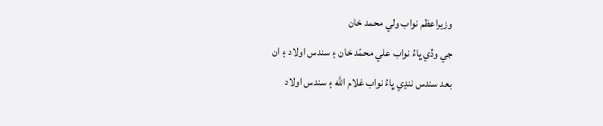وزيراعظم نواب ولي محمد خان
جي وڏي ڀاءُ نواب علي محمّد خان ۽ سندس اولاد ۽ ان
بعد سندس ننڍي ڀاءُ نواب غلام الله ۽ سندس اولاد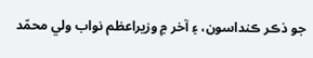جو ذڪر ڪنداسون، ۽ آخر ۾ وزيراعظم نواب ولي محمّد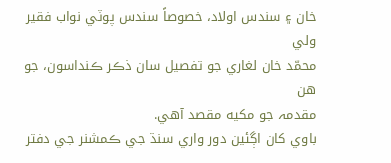خان ۽ سندس اولاد، خصوصاً سندس پوٽي نواب فقير ولي
محمّد خان لغاري جو تفصيل سان ذڪر ڪنداسون، جو هن
مقدمہ جو مکيه مقصد آهي.
باوي کان اڳئين دور واري سنڌ جي ڪمشنر جي دفتر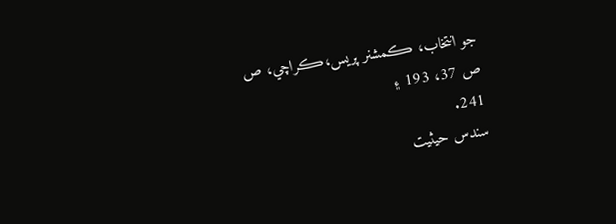جو انتخاب، ڪمشنر پريس،ڪراچي، ص ص 37، 193 ۽
241.
سندس حيثيت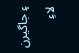۽ جاگيرن
لاءِ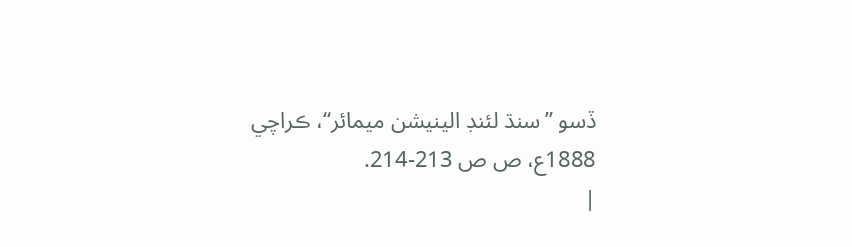ڏسو ”سنڌ لئنڊ الينيشن ميمائر“، ڪراچي
1888ع، ص ص 213-214.
|